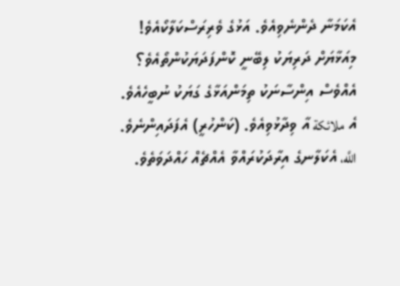އެކަމަނާ ދެންނެވިއެވެ. އަޅުގެ ވެރިރަސްކަލާކޯއެވެ! މިއަޅާޔަށް ދަރިޔަކު ލިބޭނީ ކޮންފަދަޔަކުންތޯއެވެ؟ އެއްވެސް އިންސާނަކު ތިމަންއަޅާގެ ގަޔަކު ނުބީހެއެވެ. އެ ملائكة އާ ވިދާޅުވިއެވެ. (ކަންހުރީ) އެފަދައިންނެވެ. اللَّه، އެކަލާނގެ އިރާދަކުރައްވާ އެއްޗެއް ހައްދަވަތެވެ.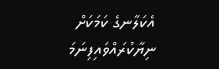އެކަލާނގެ ކަމަކަށް ނިޔާކުރައްވައިފިނަމަ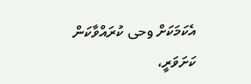އެކަމަކަށް وحى ކުރައްވާކަން ކަށަވަރީ،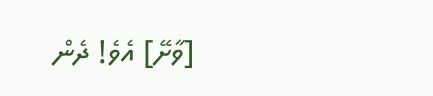[ވާށޭ] އެވެ! ދެން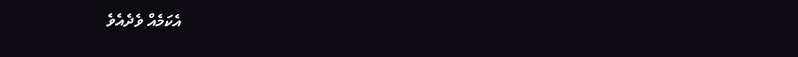އެކަމެއް ވެދެއެވެ